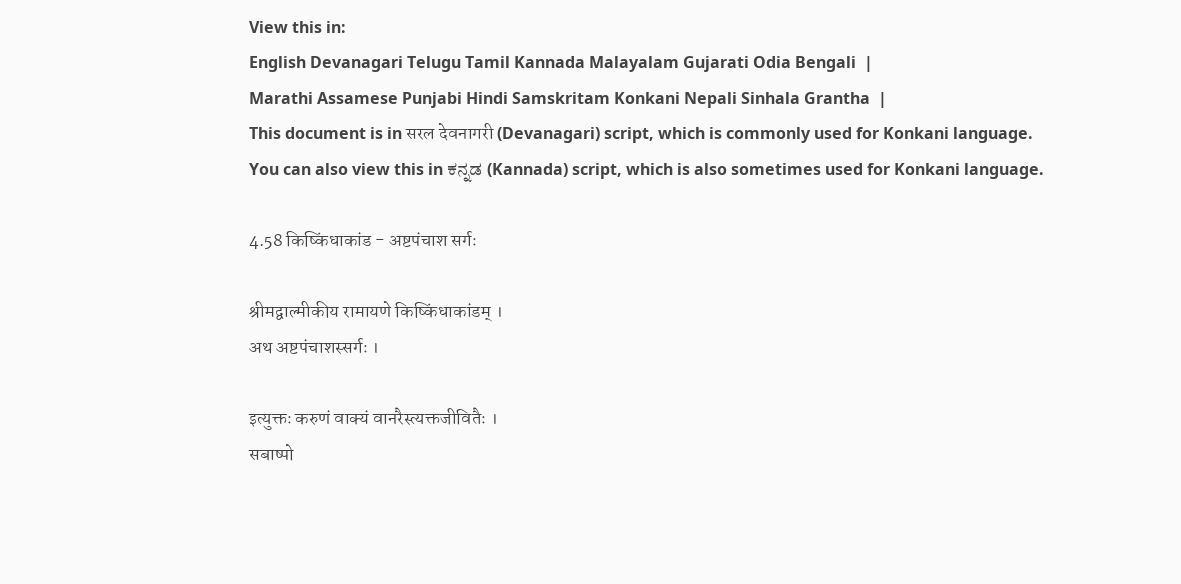View this in:
English Devanagari Telugu Tamil Kannada Malayalam Gujarati Odia Bengali  |
Marathi Assamese Punjabi Hindi Samskritam Konkani Nepali Sinhala Grantha  |
This document is in सरल देवनागरी (Devanagari) script, which is commonly used for Konkani language. You can also view this in ಕನ್ನಡ (Kannada) script, which is also sometimes used for Konkani language.

4.58 किष्किंधाकांड - अष्टपंचाश सर्गः

श्रीमद्वाल्मीकीय रामायणे किष्किंधाकांडम् ।
अथ अष्टपंचाशस्सर्गः ।

इत्युक्तः करुणं वाक्यं वानरैस्त्यक्तजीवितैः ।
सबाष्पो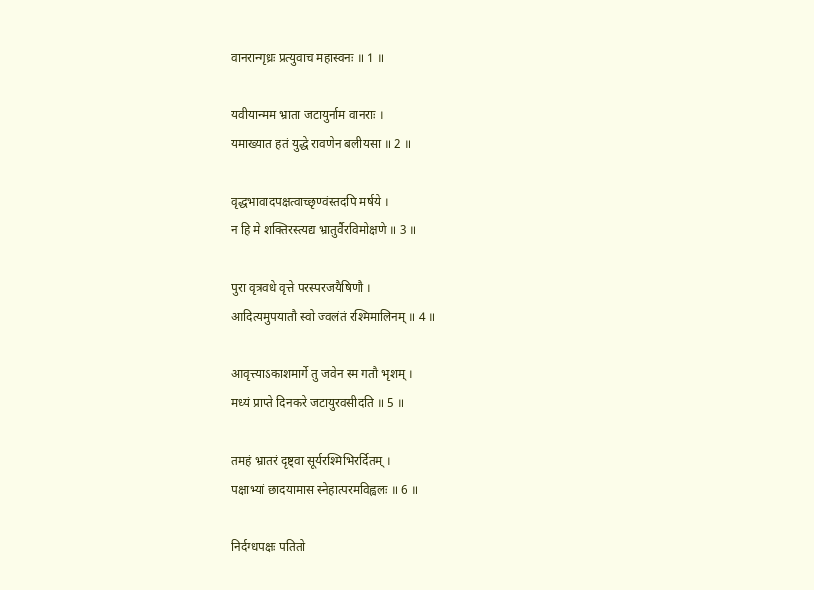वानरान्गृध्रः प्रत्युवाच महास्वनः ॥ 1 ॥

यवीयान्मम भ्राता जटायुर्नाम वानराः ।
यमाख्यात हतं युद्धे रावणेन बलीयसा ॥ 2 ॥

वृद्धभावादपक्षत्वाच्छृण्वंस्तदपि मर्षये ।
न हि मे शक्तिरस्त्यद्य भ्रातुर्वैरविमोक्षणे ॥ 3 ॥

पुरा वृत्रवधे वृत्ते परस्परजयैषिणौ ।
आदित्यमुपयातौ स्वो ज्वलंतं रश्मिमालिनम् ॥ 4 ॥

आवृत्त्याऽकाशमार्गे तु जवेन स्म गतौ भृशम् ।
मध्यं प्राप्ते दिनकरे जटायुरवसीदति ॥ 5 ॥

तमहं भ्रातरं दृष्ट्वा सूर्यरश्मिभिरर्दितम् ।
पक्षाभ्यां छादयामास स्नेहात्परमविह्वलः ॥ 6 ॥

निर्दग्धपक्षः पतितो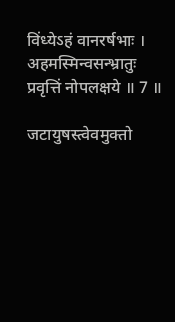विंध्येऽहं वानरर्षभाः ।
अहमस्मिन्वसन्भ्रातुः प्रवृत्तिं नोपलक्षये ॥ 7 ॥

जटायुषस्त्वेवमुक्तो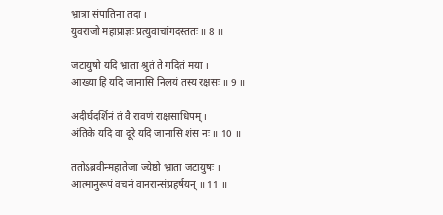भ्रात्रा संपातिना तदा ।
युवराजो महाप्राज्ञः प्रत्युवाचांगदस्ततः ॥ 8 ॥

जटायुषो यदि भ्राता श्रुतं ते गदितं मया ।
आख्या हि यदि जानासि निलयं तस्य रक्षसः ॥ 9 ॥

अदीर्घदर्शिनं तं वै रावणं राक्षसाधिपम् ।
अंतिके यदि वा दूरे यदि जानासि शंस नः ॥ 10 ॥

ततोऽब्रवीन्महातेजा ज्येष्ठो भ्राता जटायुषः ।
आत्मानुरूपं वचनं वानरान्संप्रहर्षयन् ॥ 11 ॥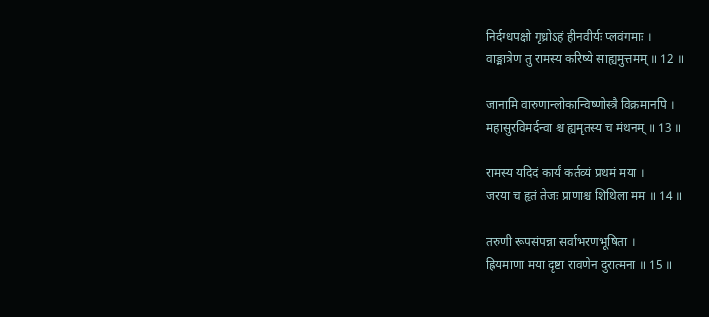निर्दग्धपक्षो गृध्रोऽहं हीनवीर्यः प्लवंगमाः ।
वाङ्मात्रेण तु रामस्य करिष्ये साह्यमुत्तमम् ॥ 12 ॥

जानामि वारुणान्लोकान्विष्णोस्त्रै विक्रमानपि ।
महासुरविमर्दन्वा श्च ह्यमृतस्य च मंथनम् ॥ 13 ॥

रामस्य यदिदं कार्यं कर्तव्यं प्रथमं मया ।
जरया च हृतं तेजः प्राणाश्च शिथिला मम ॥ 14 ॥

तरुणी रूपसंपन्ना सर्वाभरणभूषिता ।
ह्रियमाणा मया दृष्टा रावणेन दुरात्मना ॥ 15 ॥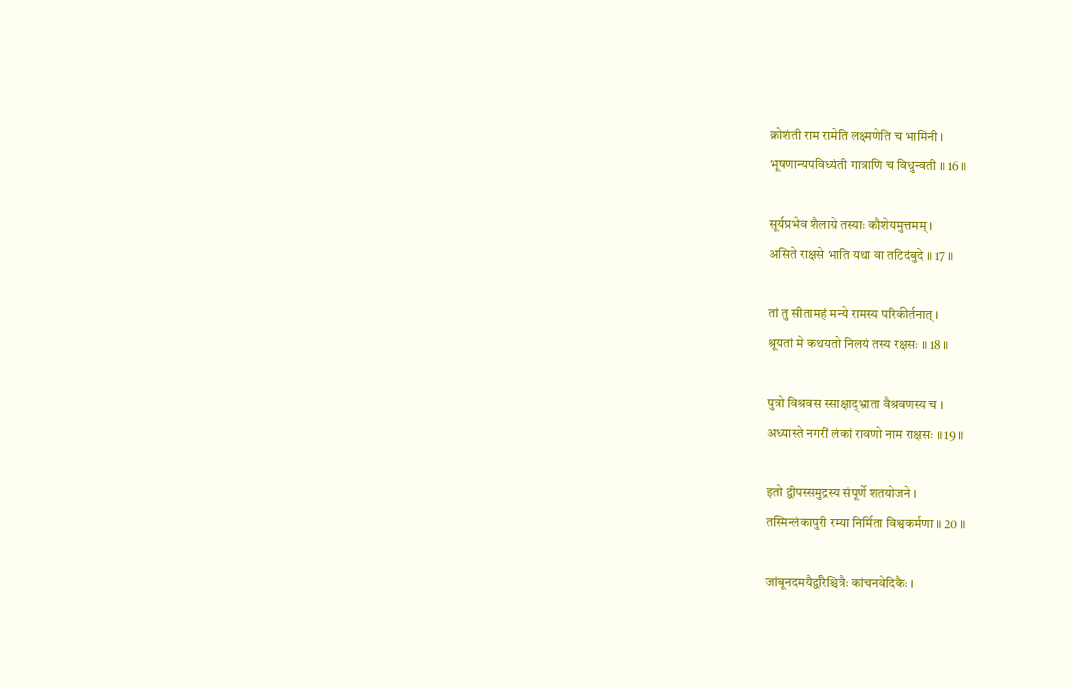क्रोशंती राम रामेति लक्ष्मणेति च भामिनी ।
भूषणान्यपविध्यंती गात्राणि च विधुन्वती ॥ 16 ॥

सूर्यप्रभेव शैलाग्रे तस्याः कौशेयमुत्तमम् ।
असिते राक्षसे भाति यथा वा तटिदंबुदे ॥ 17 ॥

तां तु सीतामहं मन्ये रामस्य परिकीर्तनात् ।
श्रूयतां मे कथयतो निलयं तस्य रक्षसः ॥ 18 ॥

पुत्रो विश्रवस स्साक्षाद्भ्राता वैश्रवणस्य च ।
अध्यास्ते नगरीं लंकां रावणो नाम राक्षसः ॥ 19 ॥

इतो द्वीपस्समुद्रस्य संपूर्णे शतयोजने ।
तस्मिन्लंकापुरी रम्या निर्मिता विश्वकर्मणा ॥ 20 ॥

जांबूनदमयैर्द्वारैश्चित्रैः कांचनवेदिकैः ।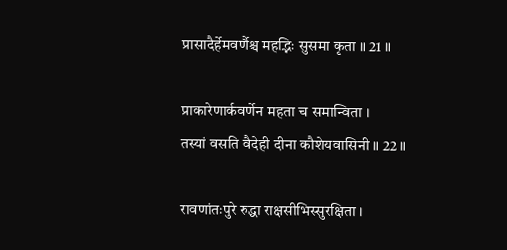प्रासादैर्हेमवर्णैश्च महद्भिः सुसमा कृता ॥ 21 ॥

प्राकारेणार्कवर्णेन महता च समान्विता ।
तस्यां वसति वैदेही दीना कौशेयवासिनी ॥ 22 ॥

रावणांतःपुरे रुद्धा राक्षसीभिस्सुरक्षिता ।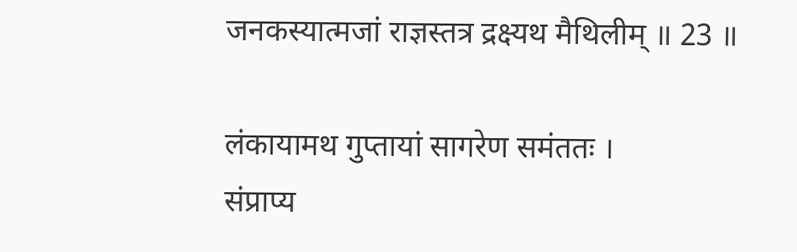जनकस्यात्मजां राज्ञस्तत्र द्रक्ष्यथ मैथिलीम् ॥ 23 ॥

लंकायामथ गुप्तायां सागरेण समंततः ।
संप्राप्य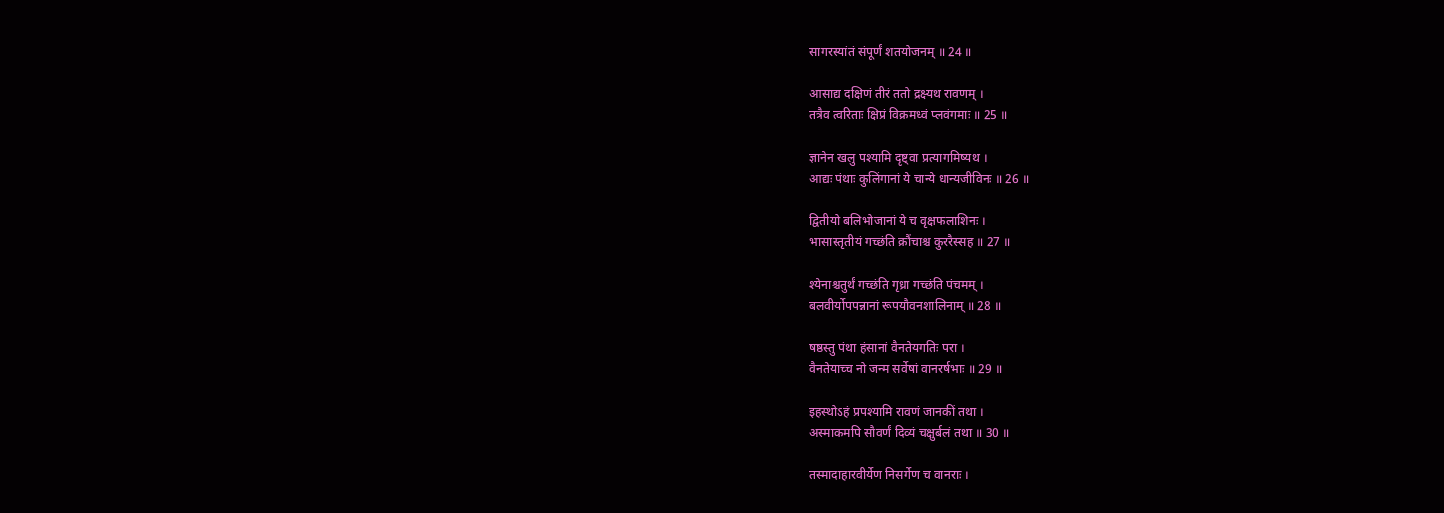सागरस्यांतं संपूर्णं शतयोजनम् ॥ 24 ॥

आसाद्य दक्षिणं तीरं ततो द्रक्ष्यथ रावणम् ।
तत्रैव त्वरिताः क्षिप्रं विक्रमध्वं प्लवंगमाः ॥ 25 ॥

ज्ञानेन खलु पश्यामि दृष्ट्वा प्रत्यागमिष्यथ ।
आद्यः पंथाः कुलिंगानां ये चान्ये धान्यजीविनः ॥ 26 ॥

द्वितीयो बलिभोजानां ये च वृक्षफलाशिनः ।
भासास्तृतीयं गच्छंति क्रौंचाश्च कुररैस्सह ॥ 27 ॥

श्येनाश्चतुर्थं गच्छंति गृध्रा गच्छंति पंचमम् ।
बलवीर्योपपन्नानां रूपयौवनशालिनाम् ॥ 28 ॥

षष्ठस्तु पंथा हंसानां वैनतेयगतिः परा ।
वैनतेयाच्च नो जन्म सर्वेषां वानरर्षभाः ॥ 29 ॥

इहस्थोऽहं प्रपश्यामि रावणं जानकीं तथा ।
अस्माकमपि सौवर्णं दिव्यं चक्षुर्बलं तथा ॥ 30 ॥

तस्मादाहारवीर्येण निसर्गेण च वानराः ।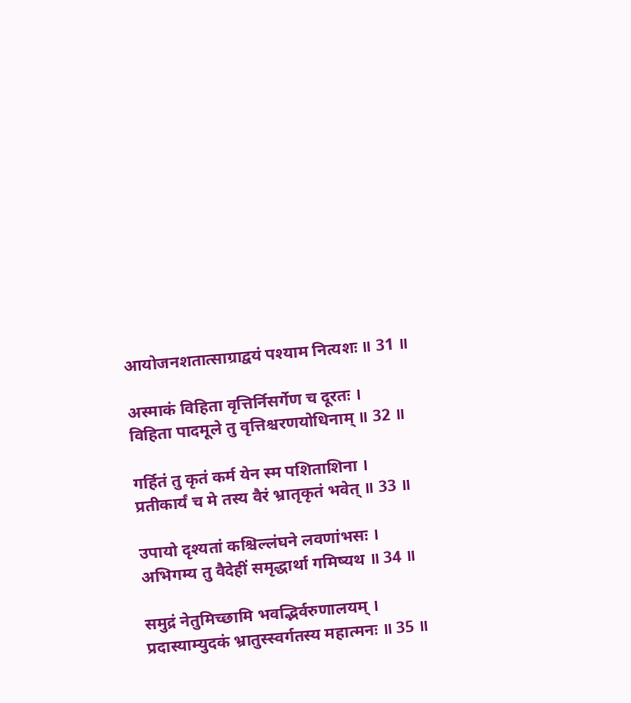आयोजनशतात्साग्राद्वयं पश्याम नित्यशः ॥ 31 ॥

अस्माकं विहिता वृत्तिर्निसर्गेण च दूरतः ।
विहिता पादमूले तु वृत्तिश्चरणयोधिनाम् ॥ 32 ॥

गर्हितं तु कृतं कर्म येन स्म पशिताशिना ।
प्रतीकार्यं च मे तस्य वैरं भ्रातृकृतं भवेत् ॥ 33 ॥

उपायो दृश्यतां कश्चिल्लंघने लवणांभसः ।
अभिगम्य तु वैदेहीं समृद्धार्था गमिष्यथ ॥ 34 ॥

समुद्रं नेतुमिच्छामि भवद्भिर्वरुणालयम् ।
प्रदास्याम्युदकं भ्रातुस्स्वर्गतस्य महात्मनः ॥ 35 ॥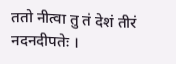ततो नीत्वा तु तं देशं तीरं नदनदीपतेः ।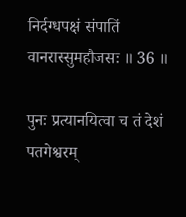निर्दग्धपक्षं संपातिं वानरास्सुमहौजसः ॥ 36 ॥

पुनः प्रत्यानयित्वा च तं देशं पतगेश्वरम्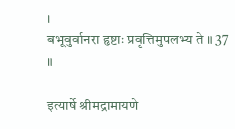।
बभूवुर्वानरा हृष्टाः प्रवृत्तिमुपलभ्य ते ॥ 37 ॥

इत्यार्षे श्रीमद्रामायणे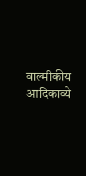वाल्मीकीय आदिकाव्ये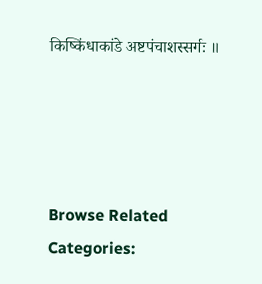किष्किंधाकांडे अष्टपंचाशस्सर्गः ॥




Browse Related Categories: